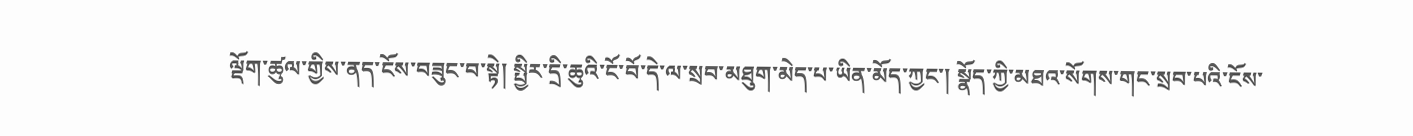ལྡོག་ཚུལ་གྱིས་ནད་ངོས་བཟུང་བ་སྟེ། སྤྱིར་དྲི་ཆུའི་ངོ་བོ་དེ་ལ་སྲབ་མཐུག་མེད་པ་ཡིན་མོད་ཀྱང་། སྣོད་ཀྱི་མཐའ་སོགས་གང་སྲབ་པའི་ངོས་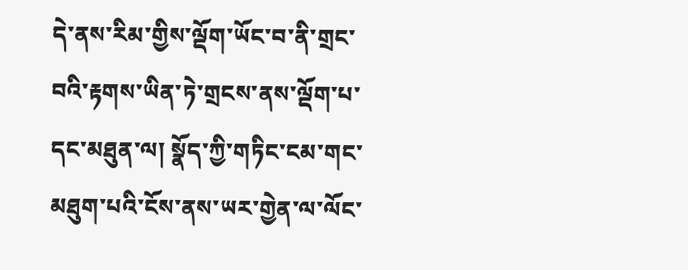དེ་ནས་རིམ་གྱིས་ལྡོག་ཡོང་བ་ནི་གྲང་བའི་རྟགས་ཡིན་ཏེ་གྲངས་ནས་ལྡོག་པ་དང་མཐུན་ལ། སྣོད་ཀྱི་གཏིང་ངམ་གང་མཐུག་པའི་ངོས་ནས་ཡར་གྱེན་ལ་ལོང་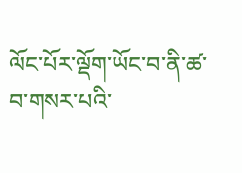ལོང་པོར་ལྡོག་ཡོང་བ་ནི་ཚ་བ་གསར་པའི་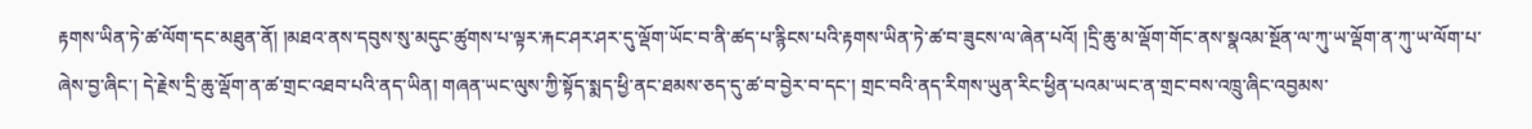རྟགས་ཡིན་ཏེ་ཚ་ལོག་དང་མཐུན་ནོ། །མཐའ་ནས་དབུས་སུ་མདུང་ཚུགས་པ་ལྟར་རྐང་ཤར་ཤར་དུ་ལྡོག་ཡོང་བ་ནི་ཚད་པ་རྙིངས་པའི་རྟགས་ཡིན་ཏེ་ཚ་བ་ཟུངས་ལ་ཞེན་པའོ། །དྲི་ཆུ་མ་ལྡོག་གོང་ནས་སྣའམ་སྔོན་ལ་ཀུ་ཡ་ལྡོག་ན་ཀུ་ཡ་ལོག་པ་ཞེས་བྱ་ཞིང་། དེ་རྗེས་དྲི་ཆུ་ལྡོག་ན་ཚ་གྲང་འཐབ་པའི་ནད་ཡིན། གཞན་ཡང་ལུས་ཀྱི་སྟོད་སྨད་ཕྱི་ནང་ཐམས་ཅད་དུ་ཚ་བ་བྱེར་བ་དང་། གྲང་བའི་ནད་རིགས་ཡུན་རིང་ཕྱིན་པའམ་ཡང་ན་གྲང་བས་འཁྲུ་ཞིང་འབྱམས་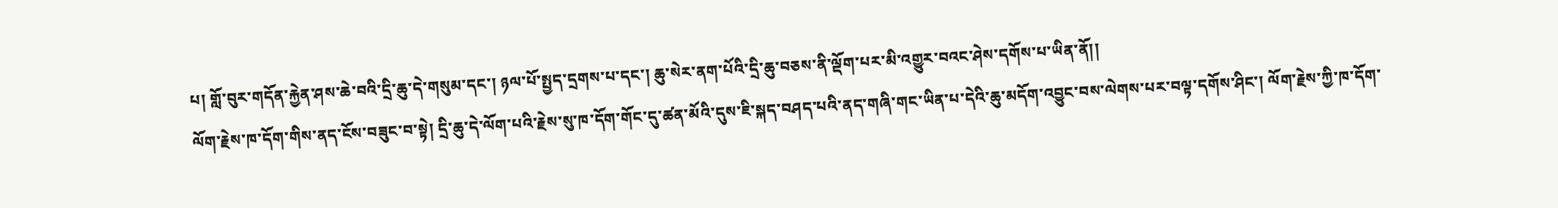པ། གློ་བུར་གདོན་རྐྱེན་ཤས་ཆེ་བའི་དྲི་ཆུ་དེ་གསུམ་དང་། ཉལ་པོ་སྤྱད་དྲགས་པ་དང་། ཆུ་སེར་ནག་པོའི་དྲི་ཆུ་བཅས་ནི་ལྡོག་པར་མི་འགྱུར་བའང་ཤེས་དགོས་པ་ཡིན་ནོ།།
ལོག་རྗེས་ཁ་དོག་གིས་ནད་ངོས་བཟུང་བ་སྟེ། དྲི་ཆུ་དེ་ལོག་པའི་རྗེས་སུ་ཁ་དོག་གོང་དུ་ཚན་མོའི་དུས་ཇི་སྐད་བཤད་པའི་ནད་གཞི་གང་ཡིན་པ་དེའི་ཆུ་མདོག་འབྱུང་བས་ལེགས་པར་བལྟ་དགོས་ཤིང་། ལོག་རྗེས་ཀྱི་ཁ་དོག་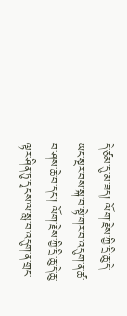དེ་ཙམ་དུ་མ་ཟད། ལོག་རྗེས་ཀྱི་དྲི་ཆུ་དེ་ཡང་སྔར་བས་སྐ་བ་སྟེ་གར་བ་འདུག་ན་ཚ་བ་ཤས་ཆེ་བ་དང་། ལོག་རྗེས་ཀྱི་དྲི་ཆུ་དེ་ཆུ་ལྟར་ཤིན་ཏུ་དྭངས་ལ་སླ་བ་འདུག་ན་གྲང་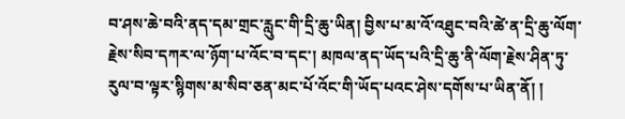བ་ཤས་ཆེ་བའི་ནད་དམ་གྲང་རླུང་གི་དྲི་ཆུ་ཡིན། བྱིས་པ་མ་འོ་འཐུང་བའི་ཚེ་ན་དྲི་ཆུ་ལོག་རྗེས་སིབ་དཀར་ལ་ཉོག་པ་འོང་བ་དང་། མཁལ་ནད་ཡོད་པའི་དྲི་ཆུ་ནི་ལོག་རྗེས་ཤིན་ཏུ་རུལ་བ་ལྟར་སྙིགས་མ་སིབ་ཅན་མང་པོ་འོང་གི་ཡོད་པའང་ཤེས་དགོས་པ་ཡིན་ནོ། །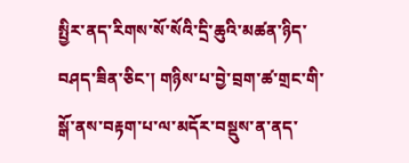སྤྱིར་ནད་རིགས་སོ་སོའི་དྲི་ཆུའི་མཚན་ཉིད་བཤད་ཟིན་ཅིང་། གཉིས་པ་བྱེ་བྲག་ཚ་གྲང་གི་སྒོ་ནས་བརྟག་པ་ལ་མདོར་བསྡུས་ན་ནད་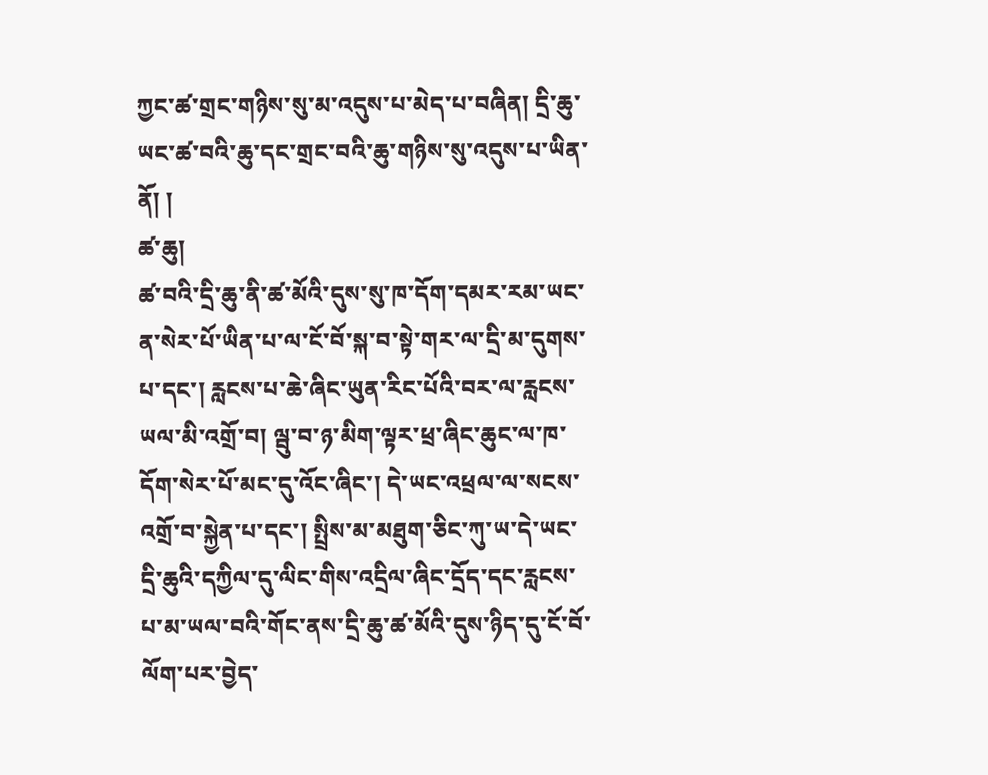ཀྱང་ཚ་གྲང་གཉིས་སུ་མ་འདུས་པ་མེད་པ་བཞིན། དྲི་ཆུ་ཡང་ཚ་བའི་ཆུ་དང་གྲང་བའི་ཆུ་གཉིས་སུ་འདུས་པ་ཡིན་ནོ། །
ཚ་ཆུ།
ཚ་བའི་དྲི་ཆུ་ནི་ཚ་མོའི་དུས་སུ་ཁ་དོག་དམར་རམ་ཡང་ན་སེར་པོ་ཡིན་པ་ལ་ངོ་བོ་སྐ་བ་སྟེ་གར་ལ་དྲི་མ་དུགས་པ་དང་། རླངས་པ་ཆེ་ཞིང་ཡུན་རིང་པོའི་བར་ལ་རླངས་ཡལ་མི་འགྲོ་བ། ལྦུ་བ་ཉ་མིག་ལྟར་ཕྲ་ཞིང་ཆུང་ལ་ཁ་དོག་སེར་པོ་མང་དུ་འོང་ཞིང་། དེ་ཡང་འཕྲལ་ལ་སངས་འགྲོ་བ་སྐྱེན་པ་དང་། སྤྲིས་མ་མཐུག་ཅིང་ཀུ་ཡ་དེ་ཡང་དྲི་ཆུའི་དཀྱིལ་དུ་ལིང་གིས་འདྲིལ་ཞིང་དྲོད་དང་རླངས་པ་མ་ཡལ་བའི་གོང་ནས་དྲི་ཆུ་ཚ་མོའི་དུས་ཉིད་དུ་ངོ་བོ་ལོག་པར་བྱེད་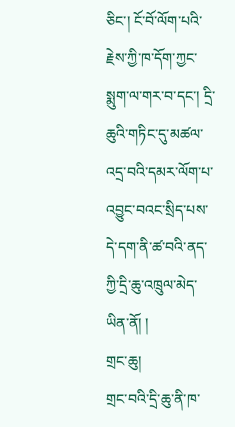ཅིང་། ངོ་བོ་ལོག་པའི་རྗེས་ཀྱི་ཁ་དོག་ཀྱང་སྨུག་ལ་གར་བ་དང་། དྲི་ཆུའི་གཏིང་དུ་མཚལ་འདྲ་བའི་དམར་ལོག་པ་འབྱུང་བའང་སྲིད་པས་དེ་དག་ནི་ཚ་བའི་ནད་ཀྱི་དྲི་ཆུ་འཁྲུལ་མེད་ཡིན་ནོ། །
གྲང་ཆུ།
གྲང་བའི་དྲི་ཆུ་ནི་ཁ་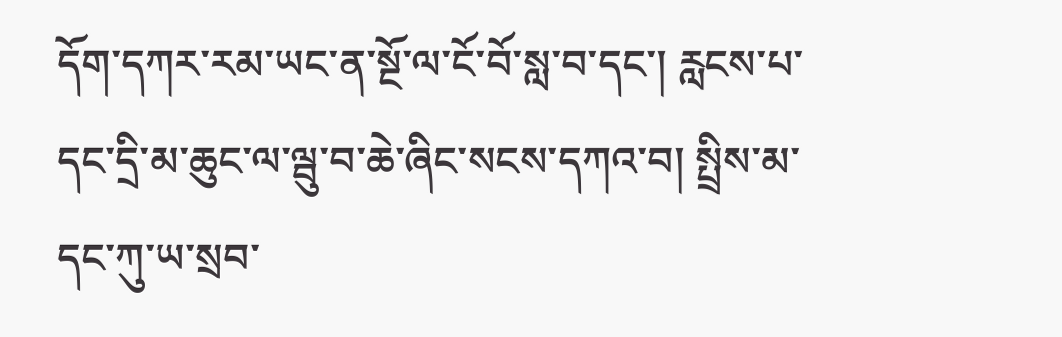དོག་དཀར་རམ་ཡང་ན་སྔོ་ལ་ངོ་བོ་སླ་བ་དང་། རླངས་པ་དང་དྲི་མ་ཆུང་ལ་ལྦུ་བ་ཆེ་ཞིང་སངས་དཀའ་བ། སྤྲིས་མ་དང་ཀུ་ཡ་སྲབ་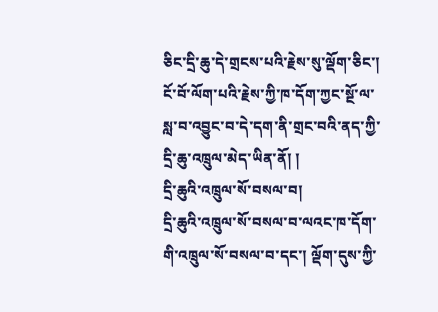ཅིང་དྲི་ཆུ་དེ་གྲངས་པའི་རྗེས་སུ་ལྡོག་ཅིང་། ངོ་བོ་ལོག་པའི་རྗེས་ཀྱི་ཁ་དོག་ཀྱང་སྔོ་ལ་སླ་བ་འབྱུང་བ་དེ་དག་ནི་གྲང་བའི་ནད་ཀྱི་དྲི་ཆུ་འཁྲུལ་མེད་ཡིན་ནོ། །
དྲི་ཆུའི་འཁྲུལ་སོ་བསལ་བ།
དྲི་ཆུའི་འཁྲུལ་སོ་བསལ་བ་ལའང་ཁ་དོག་གི་འཁྲུལ་སོ་བསལ་བ་དང་། ལྡོག་དུས་ཀྱི་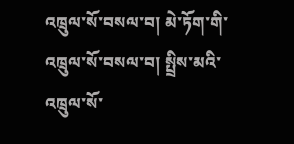འཁྲུལ་སོ་བསལ་བ། མེ་ཏོག་གི་འཁྲུལ་སོ་བསལ་བ། སྤྲིས་མའི་འཁྲུལ་སོ་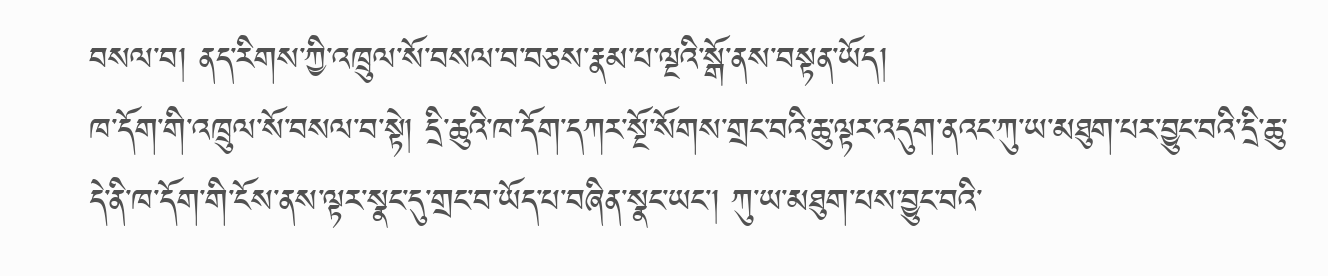བསལ་བ། ནད་རིགས་ཀྱི་འཁྲུལ་སོ་བསལ་བ་བཅས་རྣམ་པ་ལྔའི་སྒོ་ནས་བསྟན་ཡོད།
ཁ་དོག་གི་འཁྲུལ་སོ་བསལ་བ་སྟེ། དྲི་ཆུའི་ཁ་དོག་དཀར་སྔོ་སོགས་གྲང་བའི་ཆུ་ལྟར་འདུག་ནའང་ཀུ་ཡ་མཐུག་པར་བྱུང་བའི་དྲི་ཆུ་དེ་ནི་ཁ་དོག་གི་ངོས་ནས་ལྟར་སྣང་དུ་གྲང་བ་ཡོད་པ་བཞིན་སྣང་ཡང་། ཀུ་ཡ་མཐུག་པས་བྱུང་བའི་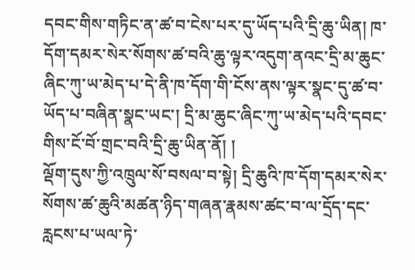དབང་གིས་གཏིང་ན་ཚ་བ་ངེས་པར་དུ་ཡོད་པའི་དྲི་ཆུ་ཡིན། ཁ་དོག་དམར་སེར་སོགས་ཚ་བའི་ཆུ་ལྟར་འདུག་ནའང་དྲི་མ་ཆུང་ཞིང་ཀུ་ཡ་མེད་པ་དེ་ནི་ཁ་དོག་གི་ངོས་ནས་ལྟར་སྣང་དུ་ཚ་བ་ཡོད་པ་བཞིན་སྣང་ཡང་། དྲི་མ་ཆུང་ཞིང་ཀུ་ཡ་མེད་པའི་དབང་གིས་ངོ་བོ་གྲང་བའི་དྲི་ཆུ་ཡིན་ནོ། །
ལྡོག་དུས་ཀྱི་འཁྲུལ་སོ་བསལ་བ་སྟེ། དྲི་ཆུའི་ཁ་དོག་དམར་སེར་སོགས་ཚ་ཆུའི་མཚན་ཉིད་གཞན་རྣམས་ཚང་བ་ལ་དྲོད་དང་རླངས་པ་ཡལ་ཏེ་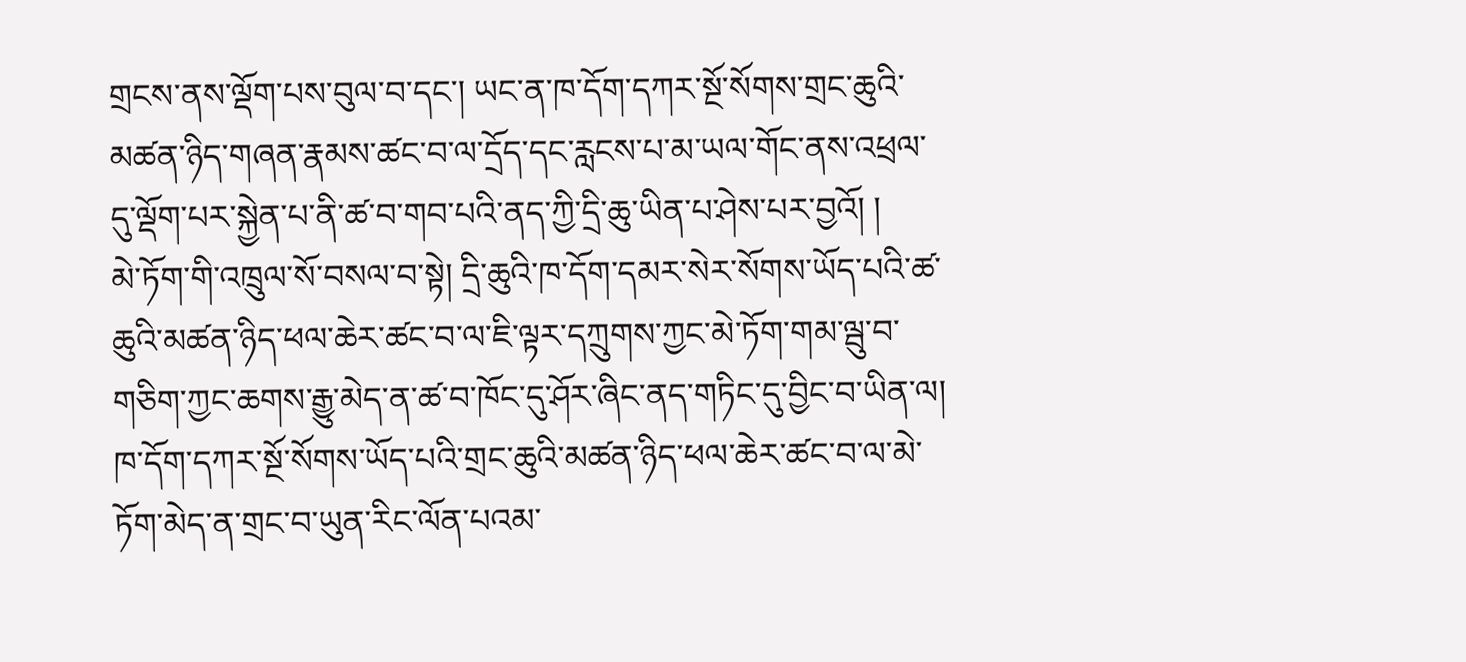གྲངས་ནས་ལྡོག་པས་བུལ་བ་དང་། ཡང་ན་ཁ་དོག་དཀར་སྔོ་སོགས་གྲང་ཆུའི་མཚན་ཉིད་གཞན་རྣམས་ཚང་བ་ལ་དྲོད་དང་རླངས་པ་མ་ཡལ་གོང་ནས་འཕྲལ་དུ་ལྡོག་པར་སྐྱེན་པ་ནི་ཚ་བ་གབ་པའི་ནད་ཀྱི་དྲི་ཆུ་ཡིན་པ་ཤེས་པར་བྱའོ། །
མེ་ཏོག་གི་འཁྲུལ་སོ་བསལ་བ་སྟེ། དྲི་ཆུའི་ཁ་དོག་དམར་སེར་སོགས་ཡོད་པའི་ཚ་ཆུའི་མཚན་ཉིད་ཕལ་ཆེར་ཚང་བ་ལ་ཇི་ལྟར་དཀྲུགས་ཀྱང་མེ་ཏོག་གམ་ལྦུ་བ་གཅིག་ཀྱང་ཆགས་རྒྱུ་མེད་ན་ཚ་བ་ཁོང་དུ་ཤོར་ཞིང་ནད་གཏིང་དུ་བྱིང་བ་ཡིན་ལ། ཁ་དོག་དཀར་སྔོ་སོགས་ཡོད་པའི་གྲང་ཆུའི་མཚན་ཉིད་ཕལ་ཆེར་ཚང་བ་ལ་མེ་ཏོག་མེད་ན་གྲང་བ་ཡུན་རིང་ལོན་པའམ་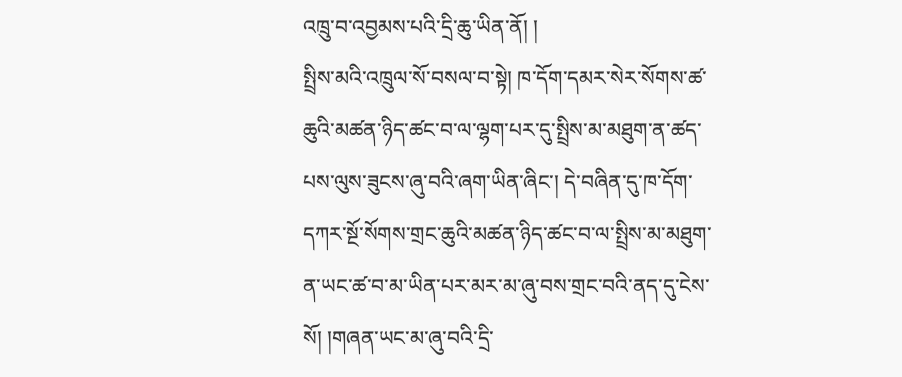འཁྲུ་བ་འབྱམས་པའི་དྲི་ཆུ་ཡིན་ནོ། །
སྤྲིས་མའི་འཁྲུལ་སོ་བསལ་བ་སྟེ། ཁ་དོག་དམར་སེར་སོགས་ཚ་ཆུའི་མཚན་ཉིད་ཚང་བ་ལ་ལྷག་པར་དུ་སྤྲིས་མ་མཐུག་ན་ཚད་པས་ལུས་ཟུངས་ཞུ་བའི་ཞག་ཡིན་ཞིང་། དེ་བཞིན་དུ་ཁ་དོག་དཀར་སྔོ་སོགས་གྲང་ཆུའི་མཚན་ཉིད་ཚང་བ་ལ་སྤྲིས་མ་མཐུག་ན་ཡང་ཚ་བ་མ་ཡིན་པར་མར་མ་ཞུ་བས་གྲང་བའི་ནད་དུ་ངེས་སོ། །གཞན་ཡང་མ་ཞུ་བའི་དྲི་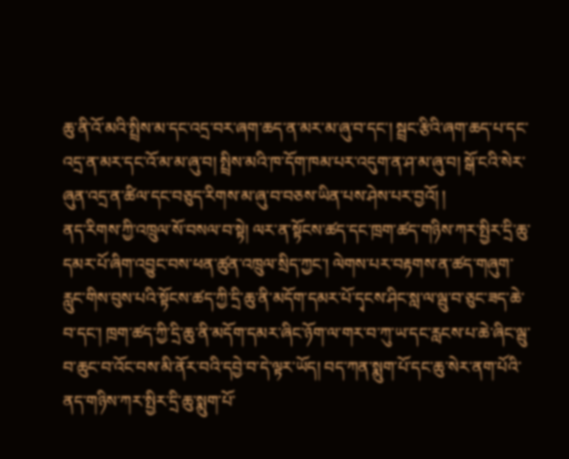ཆུ་ནི་འོ་མའི་སྤྲིས་མ་དང་འདྲ་བར་ཞག་ཆད་ན་མར་མ་ཞུ་བ་དང་། སྦྲང་རྩིའི་ཞག་ཆད་པ་དང་འདྲ་ན་མར་དང་འོ་མ་མ་ཞུ་བ། སྤྲིས་མའི་ཁ་དོག་ཁམ་པར་འདུག་ན་ཤ་མ་ཞུ་བ། སྒོ་ངའི་སེར་ཞུན་འདྲ་ན་ཚིལ་དང་བཅུད་རིགས་མ་ཞུ་བ་བཅས་ཡིན་པས་ཤེས་པར་བྱའོ། །
ནད་རིགས་ཀྱི་འཁྲུལ་སོ་བསལ་བ་སྟེ། ལར་ན་སྟོངས་ཚད་དང་ཁྲག་ཚད་གཉིས་ཀར་སྤྱིར་དྲི་ཆུ་དམར་པོ་ཞིག་འབྱུང་བས་ཕན་ཚུན་འཁྲུལ་སྲིད་ཀྱང་། ལེགས་པར་བརྟགས་ན་ཚད་གཞུག་རླུང་གིས་བུས་པའི་སྟོངས་ཚད་ཀྱི་དྲི་ཆུ་ནི་མདོག་དམར་པོ་དྭངས་ཤིང་སླ་ལ་ལྦུ་བ་ཅུང་ཟད་ཆེ་བ་དང་། ཁྲག་ཚད་ཀྱི་དྲི་ཆུ་ནི་མདོག་དམར་ཞིང་ཉོག་ལ་གར་བ་ཀུ་ཡ་དང་རླངས་པ་ཆེ་ཞིང་ལྦུ་བ་ཆུང་བ་འོང་བས་མི་ནོར་བའི་དབྱེ་བ་དེ་ལྟར་ཡོད། བད་ཀན་སྨུག་པོ་དང་ཆུ་སེར་ནག་པོའི་ནད་གཉིས་ཀར་སྤྱིར་དྲི་ཆུ་སྨུག་པོ་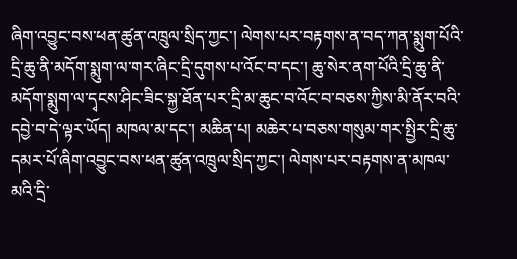ཞིག་འབྱུང་བས་ཕན་ཚུན་འཁྲུལ་སྲིད་ཀྱང་། ལེགས་པར་བརྟགས་ན་བད་ཀན་སྨུག་པོའི་དྲི་ཆུ་ནི་མདོག་སྨུག་ལ་གར་ཞིང་དྲི་དུགས་པ་འོང་བ་དང་། ཆུ་སེར་ནག་པོའི་དྲི་ཆུ་ནི་མདོག་སྨུག་ལ་དྭངས་ཤིང་ཟིང་སྐྱ་ཐོན་པར་དྲི་མ་ཆུང་བ་འོང་བ་བཅས་ཀྱིས་མི་ནོར་བའི་དབྱེ་བ་དེ་ལྟར་ཡོད། མཁལ་མ་དང་། མཆིན་པ། མཆེར་པ་བཅས་གསུམ་གར་སྤྱིར་དྲི་ཆུ་དམར་པོ་ཞིག་འབྱུང་བས་ཕན་ཚུན་འཁྲུལ་སྲིད་ཀྱང་། ལེགས་པར་བརྟགས་ན་མཁལ་མའི་དྲི་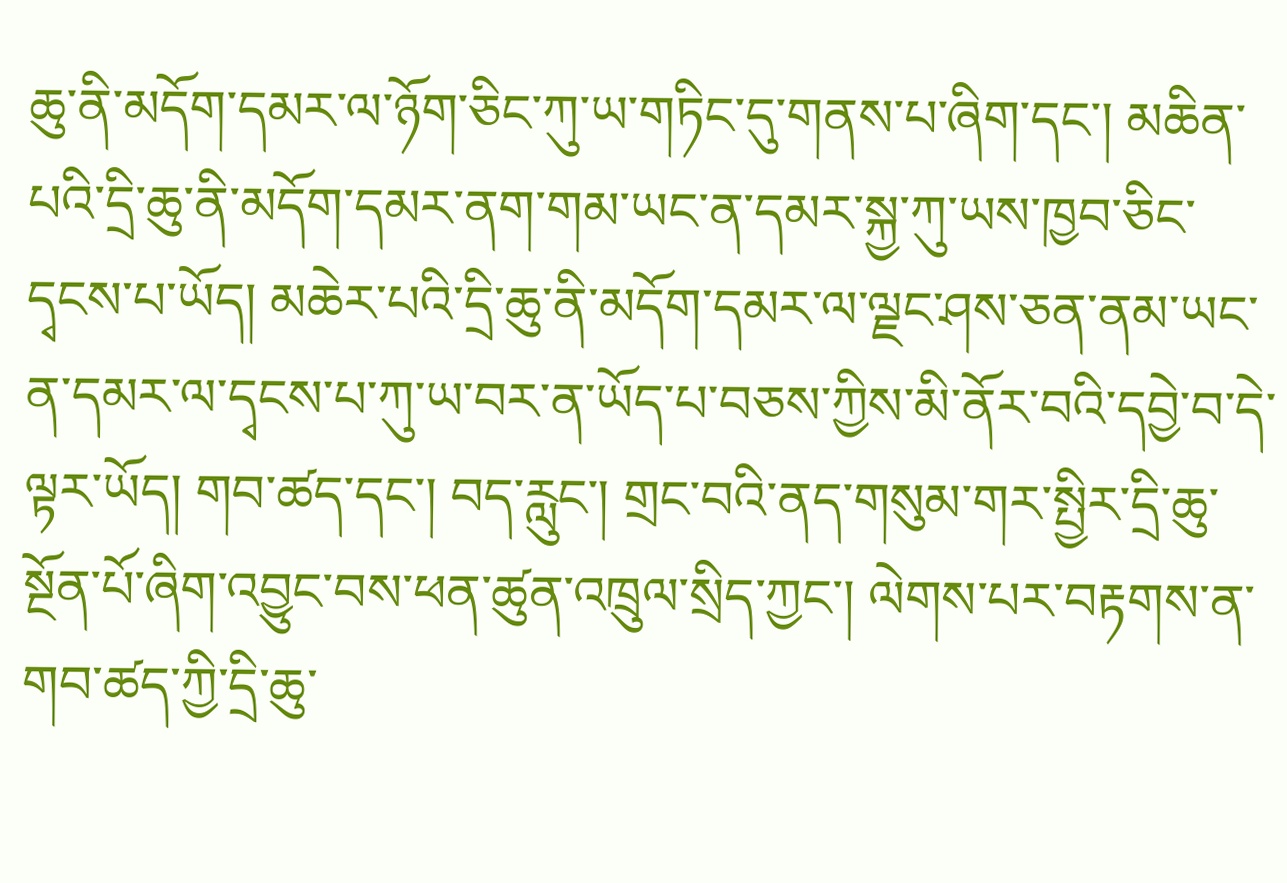ཆུ་ནི་མདོག་དམར་ལ་ཉོག་ཅིང་ཀུ་ཡ་གཏིང་དུ་གནས་པ་ཞིག་དང་། མཆིན་པའི་དྲི་ཆུ་ནི་མདོག་དམར་ནག་གམ་ཡང་ན་དམར་སྐྱ་ཀུ་ཡས་ཁྱབ་ཅིང་དྭངས་པ་ཡོད། མཆེར་པའི་དྲི་ཆུ་ནི་མདོག་དམར་ལ་ལྗང་ཤས་ཅན་ནམ་ཡང་ན་དམར་ལ་དྭངས་པ་ཀུ་ཡ་བར་ན་ཡོད་པ་བཅས་ཀྱིས་མི་ནོར་བའི་དབྱེ་བ་དེ་ལྟར་ཡོད། གབ་ཚད་དང་། བད་རླུང་། གྲང་བའི་ནད་གསུམ་གར་སྤྱིར་དྲི་ཆུ་སྔོན་པོ་ཞིག་འབྱུང་བས་ཕན་ཚུན་འཁྲུལ་སྲིད་ཀྱང་། ལེགས་པར་བརྟགས་ན་གབ་ཚད་ཀྱི་དྲི་ཆུ་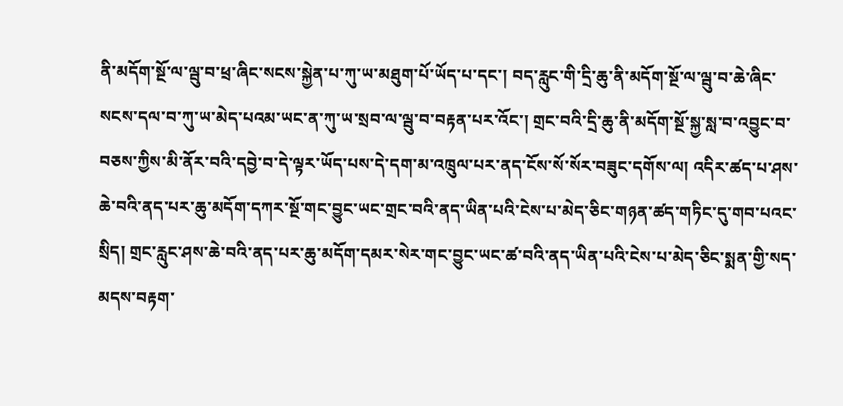ནི་མདོག་སྔོ་ལ་ལྦུ་བ་ཕྲ་ཞིང་སངས་སྐྱེན་པ་ཀུ་ཡ་མཐུག་པོ་ཡོད་པ་དང་། བད་རླུང་གི་དྲི་ཆུ་ནི་མདོག་སྔོ་ལ་ལྦུ་བ་ཆེ་ཞིང་སངས་དལ་བ་ཀུ་ཡ་མེད་པའམ་ཡང་ན་ཀུ་ཡ་སྲབ་ལ་ལྦུ་བ་བརྟན་པར་འོང་། གྲང་བའི་དྲི་ཆུ་ནི་མདོག་སྔོ་སྐྱ་སླ་བ་འབྱུང་བ་བཅས་ཀྱིས་མི་ནོར་བའི་དབྱེ་བ་དེ་ལྟར་ཡོད་པས་དེ་དག་མ་འཁྲུལ་པར་ནད་ངོས་སོ་སོར་བཟུང་དགོས་ལ། འདིར་ཚད་པ་ཤས་ཆེ་བའི་ནད་པར་ཆུ་མདོག་དཀར་སྔོ་གང་བྱུང་ཡང་གྲང་བའི་ནད་ཡིན་པའི་ངེས་པ་མེད་ཅིང་གཉན་ཚད་གཏིང་དུ་གབ་པའང་སྲིད། གྲང་རླུང་ཤས་ཆེ་བའི་ནད་པར་ཆུ་མདོག་དམར་སེར་གང་བྱུང་ཡང་ཚ་བའི་ནད་ཡིན་པའི་ངེས་པ་མེད་ཅིང་སྨན་གྱི་སད་མདས་བརྟག་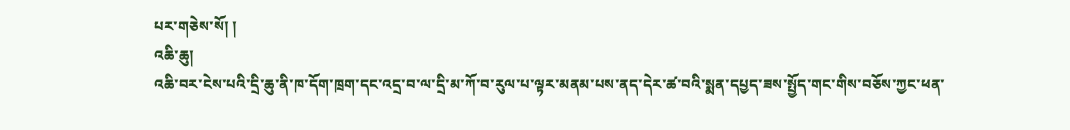པར་གཅེས་སོ། །
འཆི་ཆུ།
འཆི་བར་ངེས་པའི་དྲི་ཆུ་ནི་ཁ་དོག་ཁྲག་དང་འདྲ་བ་ལ་དྲི་མ་ཀོ་བ་རུལ་པ་ལྟར་མནམ་པས་ནད་དེར་ཚ་བའི་སྨན་དཔྱད་ཟས་སྤྱོད་གང་གིས་བཅོས་ཀྱང་ཕན་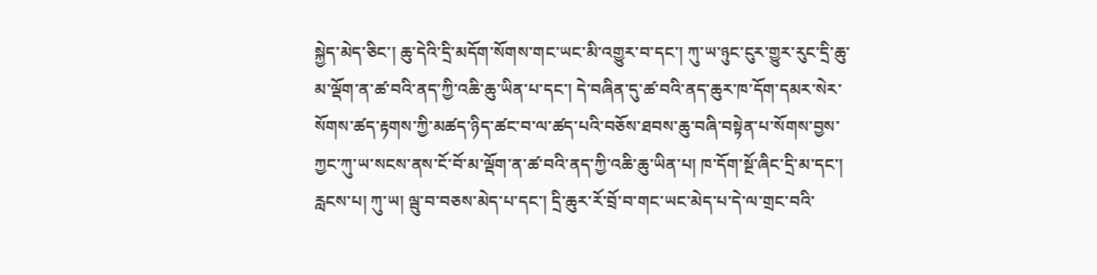སྐྱེད་མེད་ཅིང་། ཆུ་དེའི་དྲི་མདོག་སོགས་གང་ཡང་མི་འགྱུར་བ་དང་། ཀུ་ཡ་ཉུང་ངུར་གྱུར་རུང་དྲི་ཆུ་མ་ལྡོག་ན་ཚ་བའི་ནད་ཀྱི་འཆི་ཆུ་ཡིན་པ་དང་། དེ་བཞིན་དུ་ཚ་བའི་ནད་ཆུར་ཁ་དོག་དམར་སེར་སོགས་ཚད་རྟགས་ཀྱི་མཚད་ཉིད་ཚང་བ་ལ་ཚད་པའི་བཅོས་ཐབས་ཆུ་བཞི་བསྟེན་པ་སོགས་བྱས་ཀྱང་ཀུ་ཡ་སངས་ནས་ངོ་བོ་མ་ལྡོག་ན་ཚ་བའི་ནད་ཀྱི་འཆི་ཆུ་ཡིན་པ། ཁ་དོག་སྔོ་ཞིང་དྲི་མ་དང་། རླངས་པ། ཀུ་ཡ། ལྦུ་བ་བཅས་མེད་པ་དང་། དྲི་ཆུར་རོ་བྲོ་བ་གང་ཡང་མེད་པ་དེ་ལ་གྲང་བའི་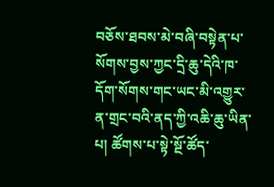བཅོས་ཐབས་མེ་བཞི་བསྟེན་པ་སོགས་བྱས་ཀྱང་དྲི་ཆུ་དེའི་ཁ་དོག་སོགས་གང་ཡང་མི་འགྱུར་ན་གྲང་བའི་ནད་ཀྱི་འཆི་ཆུ་ཡིན་པ། ཚོགས་པ་སྟེ་སྔོ་ཚོད་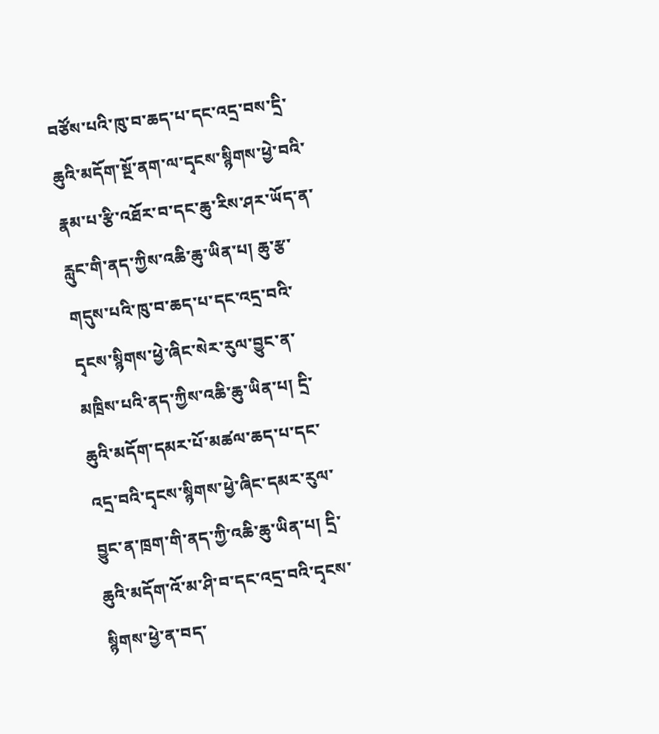བཙོས་པའི་ཁུ་བ་ཆད་པ་དང་འདྲ་བས་དྲི་ཆུའི་མདོག་སྔོ་ནག་ལ་དྭངས་སྙིགས་ཕྱེ་བའི་རྣམ་པ་རྩི་འཐོར་བ་དང་ཆུ་རིས་ཤར་ཡོད་ན་རླུང་གི་ནད་ཀྱིས་འཆི་ཆུ་ཡིན་པ། ཆུ་རྩ་གདུས་པའི་ཁུ་བ་ཆད་པ་དང་འདྲ་བའི་དྭངས་སྙིགས་ཕྱེ་ཞིང་སེར་རུལ་བྱུང་ན་མཁྲིས་པའི་ནད་ཀྱིས་འཆི་ཆུ་ཡིན་པ། དྲི་ཆུའི་མདོག་དམར་པོ་མཚལ་ཆད་པ་དང་འདྲ་བའི་དྭངས་སྙིགས་ཕྱེ་ཞིང་དམར་རུལ་བྱུང་ན་ཁྲག་གི་ནད་ཀྱི་འཆི་ཆུ་ཡིན་པ། དྲི་ཆུའི་མདོག་འོ་མ་ཤི་བ་དང་འདྲ་བའི་དྭངས་སྙིགས་ཕྱེ་ན་བད་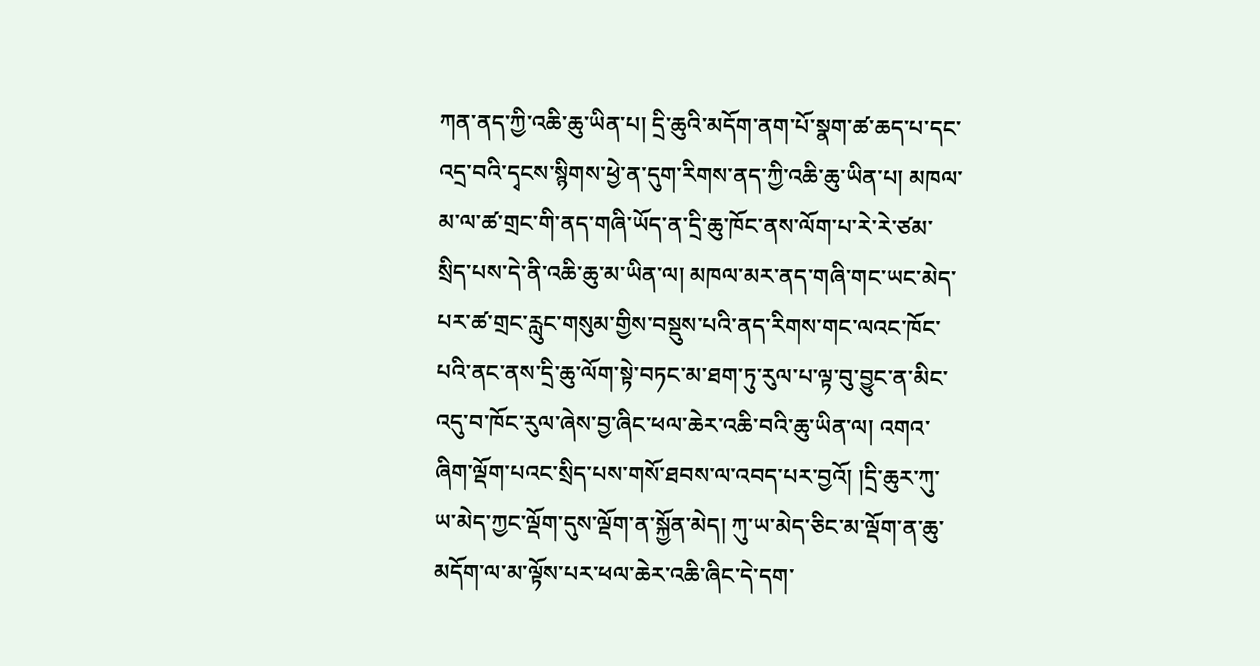ཀན་ནད་ཀྱི་འཆི་ཆུ་ཡིན་པ། དྲི་ཆུའི་མདོག་ནག་པོ་སྣག་ཚ་ཆད་པ་དང་འདྲ་བའི་དྭངས་སྙིགས་ཕྱེ་ན་དུག་རིགས་ནད་ཀྱི་འཆི་ཆུ་ཡིན་པ། མཁལ་མ་ལ་ཚ་གྲང་གི་ནད་གཞི་ཡོད་ན་དྲི་ཆུ་ཁོང་ནས་ལོག་པ་རེ་རེ་ཙམ་སྲིད་པས་དེ་ནི་འཆི་ཆུ་མ་ཡིན་ལ། མཁལ་མར་ནད་གཞི་གང་ཡང་མེད་པར་ཚ་གྲང་རླུང་གསུམ་གྱིས་བསྡུས་པའི་ནད་རིགས་གང་ལའང་ཁོང་པའི་ནང་ནས་དྲི་ཆུ་ལོག་སྟེ་བཏང་མ་ཐག་ཏུ་རུལ་པ་ལྟ་བུ་བྱུང་ན་མིང་འདུ་བ་ཁོང་རུལ་ཞེས་བྱ་ཞིང་ཕལ་ཆེར་འཆི་བའི་ཆུ་ཡིན་ལ། འགའ་ཞིག་ལྡོག་པའང་སྲིད་པས་གསོ་ཐབས་ལ་འབད་པར་བྱའོ། །དྲི་ཆུར་ཀུ་ཡ་མེད་ཀྱང་ལྡོག་དུས་ལྡོག་ན་སྐྱོན་མེད། ཀུ་ཡ་མེད་ཅིང་མ་ལྡོག་ན་ཆུ་མདོག་ལ་མ་ལྟོས་པར་ཕལ་ཆེར་འཆི་ཞིང་དེ་དག་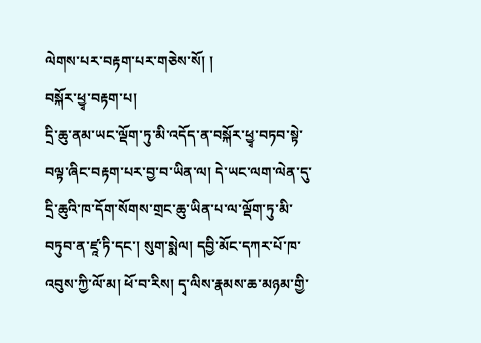ལེགས་པར་བརྟག་པར་གཅེས་སོ། །
བསྐོར་ཕྱྭ་བརྟག་པ།
དྲི་ཆུ་ནམ་ཡང་ལྡོག་ཏུ་མི་འདོད་ན་བསྐོར་ཕྱྭ་བཏབ་སྟེ་བལྟ་ཞིང་བརྟག་པར་བྱ་བ་ཡིན་ལ། དེ་ཡང་ལག་ལེན་དུ་དྲི་ཆུའི་ཁ་དོག་སོགས་གྲང་ཆུ་ཡིན་པ་ལ་ལྡོག་ཏུ་མི་བཏུབ་ན་ཛཱ་ཏི་དང་། སུག་སྨེལ། དབྱི་མོང་དཀར་པོ་ཁ་འབུས་ཀྱི་ལོ་མ། ཕོ་བ་རིས། དྭ་ལིས་རྣམས་ཆ་མཉམ་གྱི་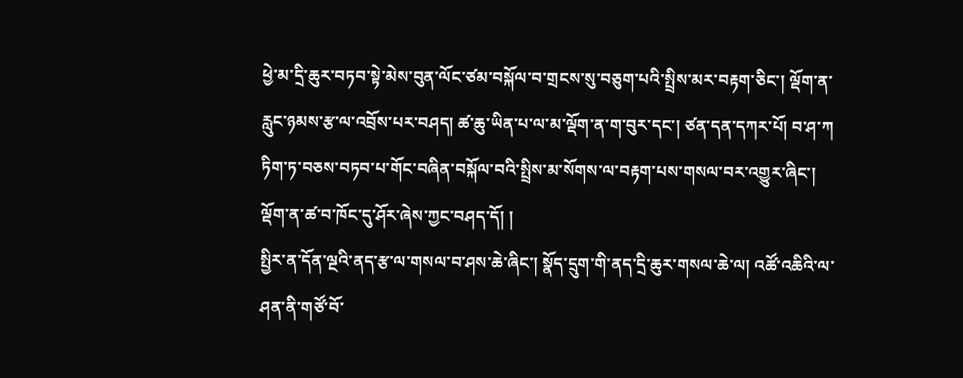ཕྱེ་མ་དྲི་ཆུར་བཏབ་སྟེ་མེས་བུན་ལོང་ཙམ་བསྐོལ་བ་གྲངས་སུ་བཅུག་པའི་སྤྲིས་མར་བརྟག་ཅིང་། ལྡོག་ན་རླུང་ཉམས་རྩ་ལ་འབྲོས་པར་བཤད། ཚ་ཆུ་ཡིན་པ་ལ་མ་ལྡོག་ན་ག་བུར་དང་། ཙན་དན་དཀར་པོ། བ་ཤ་ཀ ཏིག་ཏ་བཅས་བཏབ་པ་གོང་བཞིན་བསྐོལ་བའི་སྤྲིས་མ་སོགས་ལ་བརྟག་པས་གསལ་བར་འགྱུར་ཞིང་། ལྡོག་ན་ཚ་བ་ཁོང་དུ་ཤོར་ཞེས་ཀྱང་བཤད་དོ། །
སྤྱིར་ན་དོན་ལྔའི་ནད་རྩ་ལ་གསལ་བ་ཤས་ཆེ་ཞིང་། སྣོད་དྲུག་གི་ནད་དྲི་ཆུར་གསལ་ཆེ་ལ། འཚོ་འཆིའི་ལ་ཤན་ནི་གཙོ་བོ་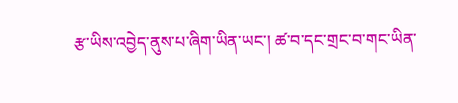རྩ་ཡིས་འབྱེད་ནུས་པ་ཞིག་ཡིན་ཡང་། ཚ་བ་དང་གྲང་བ་གང་ཡིན་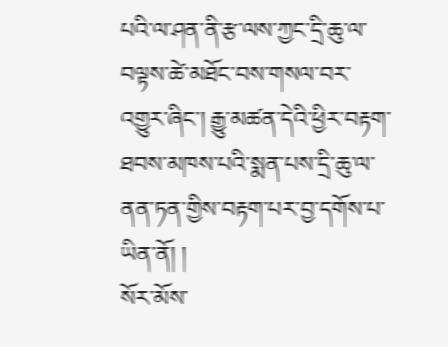པའི་ལ་ཤན་ནི་རྩ་ལས་ཀྱང་དྲི་ཆུ་ལ་བལྟས་ཚེ་མཐོང་བས་གསལ་བར་འགྱུར་ཞིང་། རྒྱུ་མཚན་དེའི་ཕྱིར་བརྟག་ཐབས་མཁས་པའི་སྨན་པས་དྲི་ཆུ་ལ་ནན་ཏན་གྱིས་བརྟག་པར་བྱ་དགོས་པ་ཡིན་ནོ། །
སོར་མོས་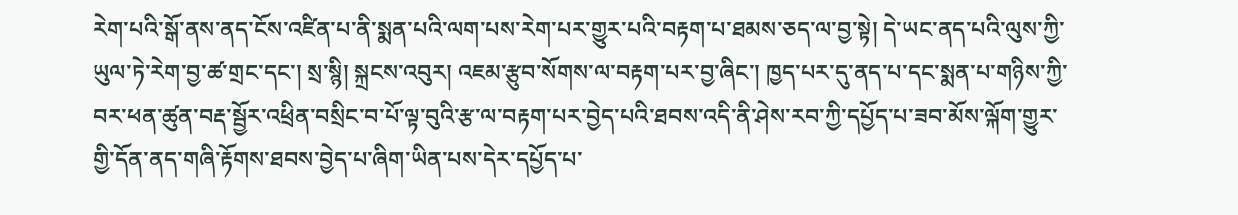རེག་པའི་སྒོ་ནས་ནད་ངོས་འཛིན་པ་ནི་སྨན་པའི་ལག་པས་རེག་པར་གྱུར་པའི་བརྟག་པ་ཐམས་ཅད་ལ་བྱ་སྟེ། དེ་ཡང་ནད་པའི་ལུས་ཀྱི་ཡུལ་ཏེ་རེག་བྱ་ཚ་གྲང་དང་། སྲ་སྙི། སྐྲངས་འབུར། འཇམ་རྩུབ་སོགས་ལ་བརྟག་པར་བྱ་ཞིང་། ཁྱད་པར་དུ་ནད་པ་དང་སྨན་པ་གཉིས་ཀྱི་བར་ཕན་ཚུན་བརྡ་སྦྱོར་འཕྲིན་བསྲིང་བ་པོ་ལྟ་བུའི་རྩ་ལ་བརྟག་པར་བྱེད་པའི་ཐབས་འདི་ནི་ཤེས་རབ་ཀྱི་དཔྱོད་པ་ཟབ་མོས་ལྐོག་གྱུར་གྱི་དོན་ནད་གཞི་རྟོགས་ཐབས་བྱེད་པ་ཞིག་ཡིན་པས་དེར་དཔྱོད་པ་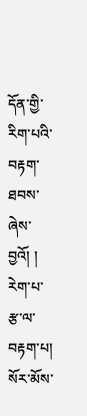དོན་གྱི་རིག་པའི་བརྟག་ཐབས་ཞེས་བྱའོ། །
རེག་པ་རྩ་ལ་བརྟག་པ།
སོར་མོས་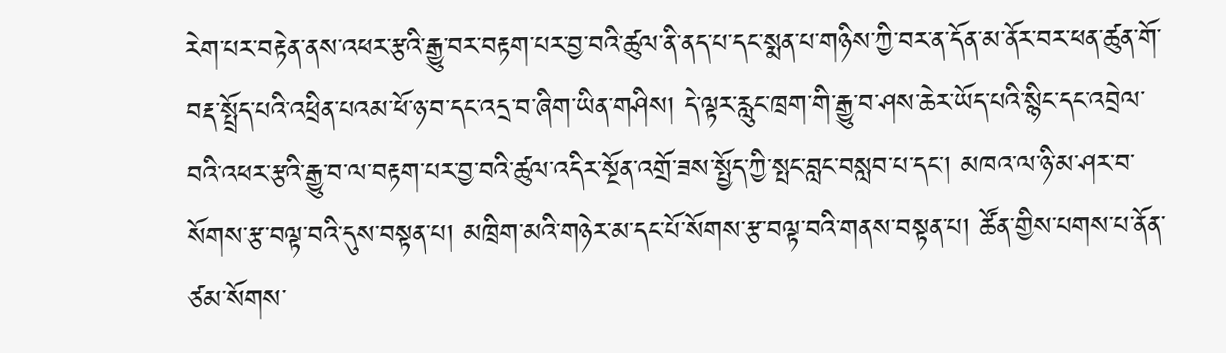རེག་པར་བརྟེན་ནས་འཕར་རྩའི་རྒྱུ་བར་བརྟག་པར་བྱ་བའི་ཚུལ་ནི་ནད་པ་དང་སྨན་པ་གཉིས་ཀྱི་བར་ན་དོན་མ་ནོར་བར་ཕན་ཚུན་གོ་བརྡ་སྤྲོད་པའི་འཕྲིན་པའམ་ཕོ་ཉ་བ་དང་འདྲ་བ་ཞིག་ཡིན་གཤིས། དེ་ལྟར་རླུང་ཁྲག་གི་རྒྱུ་བ་ཤས་ཆེར་ཡོད་པའི་སྙིང་དང་འབྲེལ་བའི་འཕར་རྩའི་རྒྱུ་བ་ལ་བརྟག་པར་བྱ་བའི་ཚུལ་འདིར་སྔོན་འགྲོ་ཟས་སྤྱོད་ཀྱི་སྤང་བླང་བསླབ་པ་དང་། མཁའ་ལ་ཉི་མ་ཤར་བ་སོགས་རྩ་བལྟ་བའི་དུས་བསྟན་པ། མཁྲིག་མའི་གཉེར་མ་དང་པོ་སོགས་རྩ་བལྟ་བའི་གནས་བསྟན་པ། ཚོན་གྱིས་པགས་པ་ནོན་ཙམ་སོགས་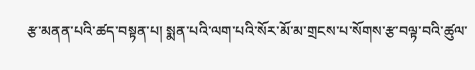རྩ་མནན་པའི་ཚད་བསྟན་པ། སྨན་པའི་ལག་པའི་སོར་མོ་མ་གྲངས་པ་སོགས་རྩ་བལྟ་བའི་ཚུལ་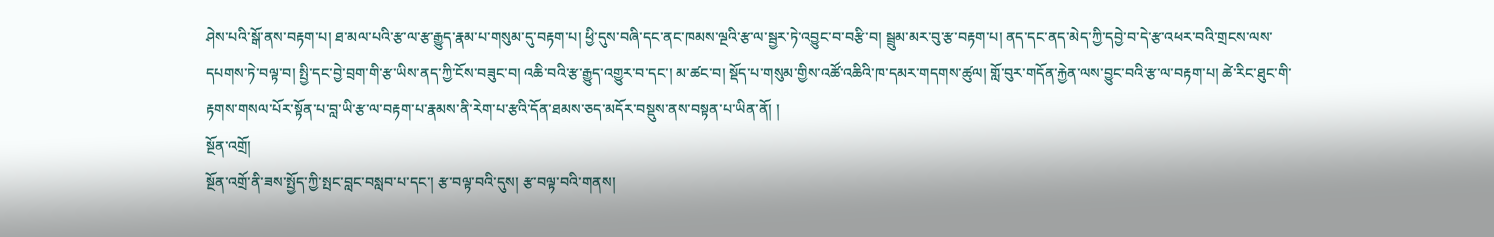ཤེས་པའི་སྒོ་ནས་བརྟག་པ། ཐ་མལ་པའི་རྩ་ལ་རྩ་རྒྱུད་རྣམ་པ་གསུམ་དུ་བརྟག་པ། ཕྱི་དུས་བཞི་དང་ནང་ཁམས་ལྔའི་རྩ་ལ་སྦྱར་ཏེ་འབྱུང་བ་བརྩི་བ། སྦྲུམ་མར་བུ་རྩ་བརྟག་པ། ནད་དང་ནད་མེད་ཀྱི་དབྱེ་བ་དེ་རྩ་འཕར་བའི་གྲངས་ལས་དཔགས་ཏེ་བལྟ་བ། སྤྱི་དང་བྱེ་བྲག་གི་རྩ་ཡིས་ནད་ཀྱི་ངོས་བཟུང་བ། འཆི་བའི་རྩ་རྒྱུད་འགྱུར་བ་དང་། མ་ཚང་བ། སྡོད་པ་གསུམ་གྱིས་འཚོ་འཆིའི་ཁ་དམར་གདགས་ཚུལ། གློ་བུར་གདོན་རྐྱེན་ལས་བྱུང་བའི་རྩ་ལ་བརྟག་པ། ཚེ་རིང་ཐུང་གི་རྟགས་གསལ་པོར་སྟོན་པ་བླ་ཡི་རྩ་ལ་བརྟག་པ་རྣམས་ནི་རེག་པ་རྩའི་དོན་ཐམས་ཅད་མདོར་བསྡུས་ནས་བསྟན་པ་ཡིན་ནོ། །
སྔོན་འགྲོ།
སྔོན་འགྲོ་ནི་ཟས་སྤྱོད་ཀྱི་སྤང་བླང་བསླབ་པ་དང་། རྩ་བལྟ་བའི་དུས། རྩ་བལྟ་བའི་གནས།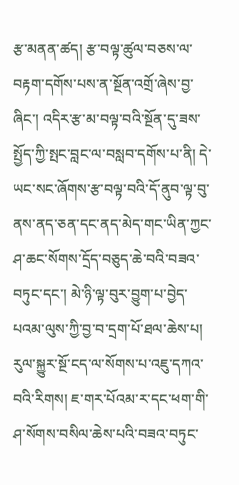རྩ་མནན་ཚད། རྩ་བལྟ་ཚུལ་བཅས་ལ་བརྟག་དགོས་པས་ན་སྔོན་འགྲོ་ཞེས་བྱ་ཞིང་། འདིར་རྩ་མ་བལྟ་བའི་སྔོན་དུ་ཟས་སྤྱོད་ཀྱི་སྤང་བླང་ལ་བསླབ་དགོས་པ་ནི། དེ་ཡང་སང་ཞོགས་རྩ་བལྟ་བའི་དོ་ནུབ་ལྟ་བུ་ནས་ནད་ཅན་དང་ནད་མེད་གང་ཡིན་ཀྱང་ཤ་ཆང་སོགས་དྲོད་བཅུད་ཆེ་བའི་བཟའ་བཏུང་དང་། མེ་ཉི་ལྟ་བུར་བྱུག་པ་བྱེད་པའམ་ལུས་ཀྱི་བྱ་བ་དྲག་པོ་ཐལ་ཆེས་པ། རུལ་སྐྱུར་སྔོ་ངད་ལ་སོགས་པ་འཇུ་དཀའ་བའི་རིགས། ཇ་གར་པོའམ་ར་དང་ཕག་གི་ཤ་སོགས་བསིལ་ཆེས་པའི་བཟའ་བཏུང་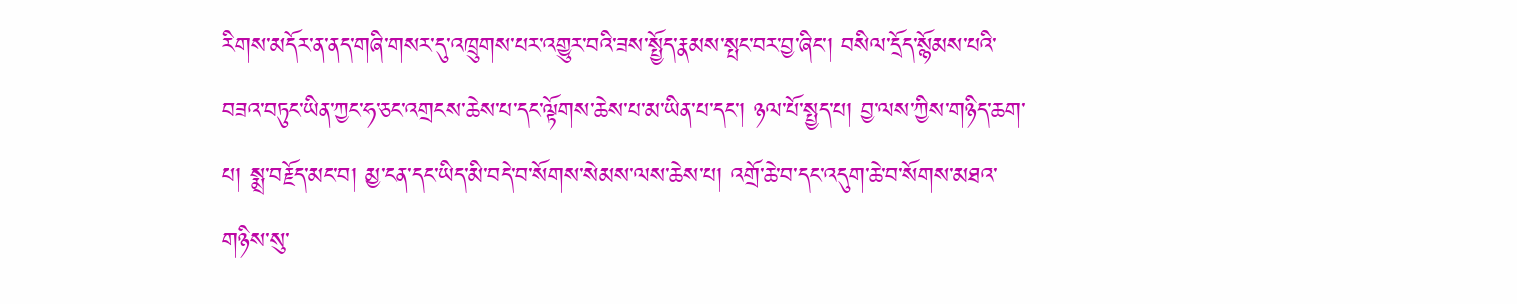རིགས་མདོར་ན་ནད་གཞི་གསར་དུ་འཁྲུགས་པར་འགྱུར་བའི་ཟས་སྤྱོད་རྣམས་སྤང་བར་བྱ་ཞིང་། བསིལ་དྲོད་སྙོམས་པའི་བཟའ་བཏུང་ཡིན་ཀྱང་ཧ་ཅང་འགྲངས་ཆེས་པ་དང་ལྟོགས་ཆེས་པ་མ་ཡིན་པ་དང་། ཉལ་པོ་སྤྱད་པ། བྱ་ལས་ཀྱིས་གཉིད་ཆག་པ། སྨྲ་བརྗོད་མང་བ། མྱ་ངན་དང་ཡིད་མི་བདེ་བ་སོགས་སེམས་ལས་ཆེས་པ། འགྲོ་ཆེ་བ་དང་འདུག་ཆེ་བ་སོགས་མཐའ་གཉིས་སུ་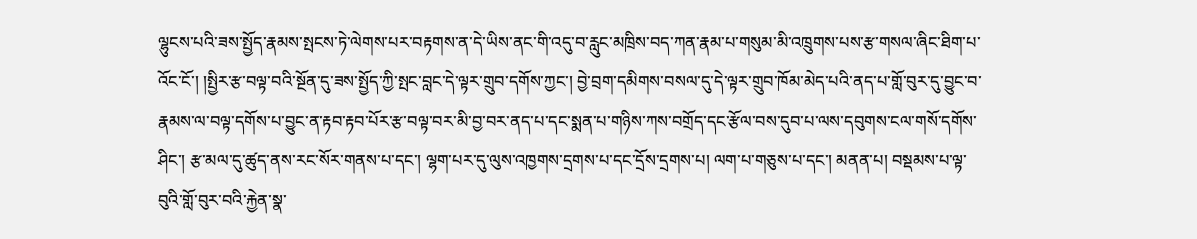ལྷུངས་པའི་ཟས་སྤྱོད་རྣམས་སྤངས་ཏེ་ལེགས་པར་བརྟགས་ན་དེ་ཡིས་ནང་གི་འདུ་བ་རླུང་མཁྲིས་བད་ཀན་རྣམ་པ་གསུམ་མི་འཁྲུགས་པས་རྩ་གསལ་ཞིང་ཐིག་པ་འོང་ངོ་། །སྤྱིར་རྩ་བལྟ་བའི་སྔོན་དུ་ཟས་སྤྱོད་ཀྱི་སྤང་བླང་དེ་ལྟར་གྲུབ་དགོས་ཀྱང་། བྱེ་བྲག་དམིགས་བསལ་དུ་དེ་ལྟར་གྲུབ་ཁོམ་མེད་པའི་ནད་པ་གློ་བུར་དུ་བྱུང་བ་རྣམས་ལ་བལྟ་དགོས་པ་བྱུང་ན་རྟབ་རྟབ་པོར་རྩ་བལྟ་བར་མི་བྱ་བར་ནད་པ་དང་སྨན་པ་གཉིས་ཀས་བགྲོད་དང་རྩོལ་བས་དུབ་པ་ལས་དབུགས་ངལ་གསོ་དགོས་ཤིང་། རྩ་མལ་དུ་ཚུད་ནས་རང་སོར་གནས་པ་དང་། ལྷག་པར་དུ་ལུས་འཁྱགས་དྲགས་པ་དང་དྲོས་དྲགས་པ། ལག་པ་གཅུས་པ་དང་། མནན་པ། བསྡམས་པ་ལྟ་བུའི་གློ་བུར་བའི་རྐྱེན་སྣ་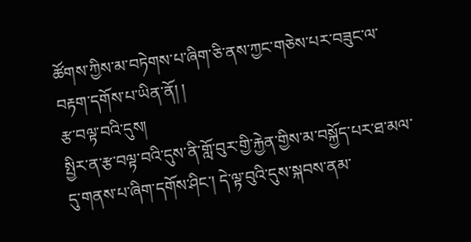ཚོགས་ཀྱིས་མ་བཏེགས་པ་ཞིག་ཅི་ནས་ཀྱང་གཅེས་པར་བཟུང་ལ་བརྟག་དགོས་པ་ཡིན་ནོ། །
རྩ་བལྟ་བའི་དུས།
སྤྱིར་ན་རྩ་བལྟ་བའི་དུས་ནི་གློ་བུར་གྱི་རྐྱེན་གྱིས་མ་བསྐྱོད་པར་ཐ་མལ་དུ་གནས་པ་ཞིག་དགོས་ཤིང་། དེ་ལྟ་བུའི་དུས་སྐབས་ནམ་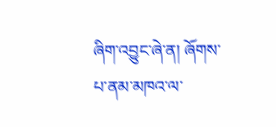ཞིག་འབྱུང་ཞེ་ན། ཞོགས་པ་ནམ་མཁའ་ལ་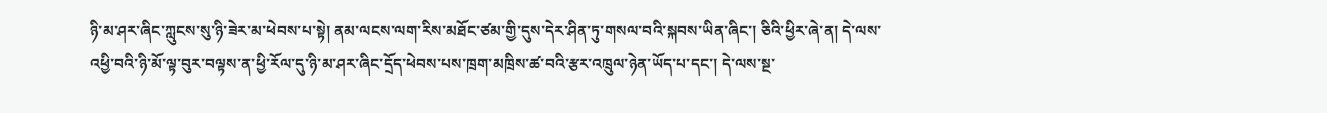ཉི་མ་ཤར་ཞིང་ཀླུངས་སུ་ཉི་ཟེར་མ་ཕེབས་པ་སྟེ། ནམ་ལངས་ལག་རིས་མཐོང་ཙམ་གྱི་དུས་དེར་ཤིན་ཏུ་གསལ་བའི་སྐབས་ཡིན་ཞིང་། ཅིའི་ཕྱིར་ཞེ་ན། དེ་ལས་འཕྱི་བའི་ཉི་མོ་ལྟ་བུར་བལྟས་ན་ཕྱི་རོལ་དུ་ཉི་མ་ཤར་ཞིང་དྲོད་ཕེབས་པས་ཁྲག་མཁྲིས་ཚ་བའི་རྩར་འཁྲུལ་ཉེན་ཡོད་པ་དང་། དེ་ལས་སྔ་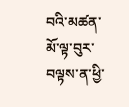བའི་མཚན་མོ་ལྟ་བུར་བལྟས་ན་ཕྱི་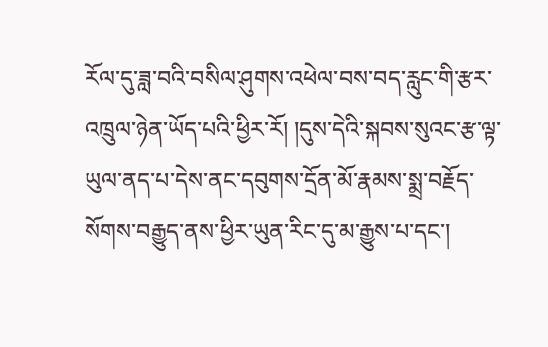རོལ་དུ་ཟླ་བའི་བསིལ་ཤུགས་འཕེལ་བས་བད་རླུང་གི་རྩར་འཁྲུལ་ཉེན་ཡོད་པའི་ཕྱིར་རོ། །དུས་དེའི་སྐབས་སུའང་རྩ་ལྟ་ཡུལ་ནད་པ་དེས་ནང་དབུགས་དྲོན་མོ་རྣམས་སྨྲ་བརྗོད་སོགས་བརྒྱུད་ནས་ཕྱིར་ཡུན་རིང་དུ་མ་རྒྱུས་པ་དང་།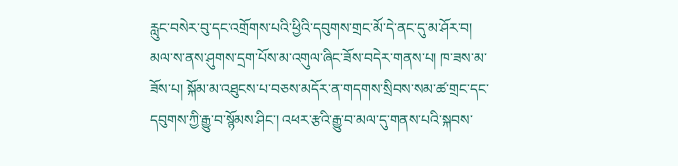རླུང་བསེར་བུ་དང་འགྲོགས་པའི་ཕྱིའི་དབུགས་གྲང་མོ་དེ་ནང་དུ་མ་ཤོར་བ། མལ་ས་ནས་ཤུགས་དྲག་པོས་མ་འགུལ་ཞིང་ཟོས་བདེར་གནས་པ། ཁ་ཟས་མ་ཟོས་པ། སྐོམ་མ་འཐུངས་པ་བཅས་མདོར་ན་གདགས་སྲིབས་སམ་ཚ་གྲང་དང་དབུགས་ཀྱི་རྒྱུ་བ་སྙོམས་ཤིང་། འཕར་རྩའི་རྒྱུ་བ་མལ་དུ་གནས་པའི་སྐབས་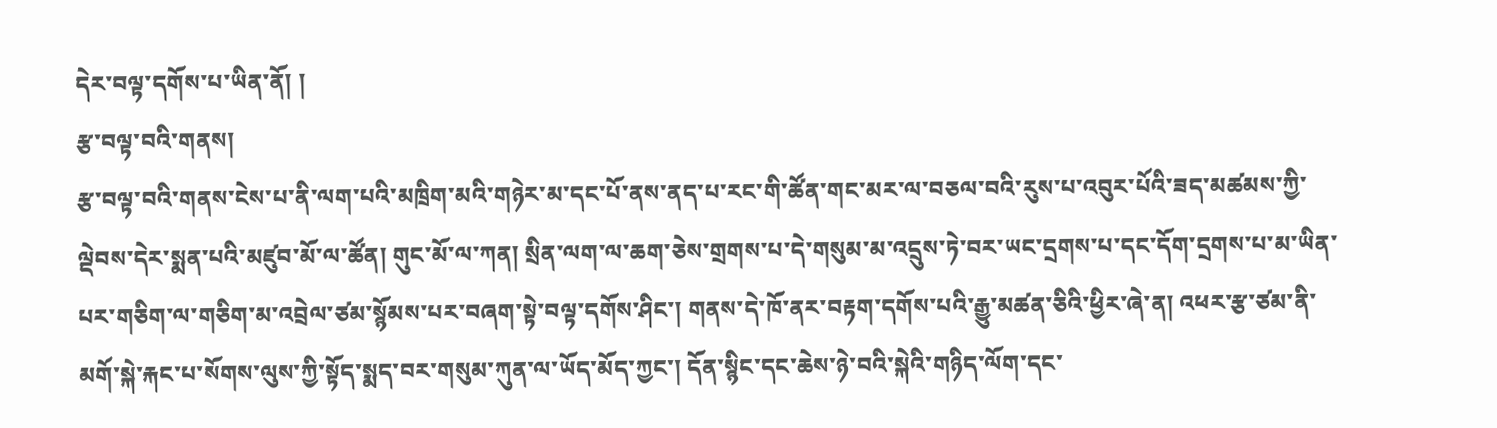དེར་བལྟ་དགོས་པ་ཡིན་ནོ། །
རྩ་བལྟ་བའི་གནས།
རྩ་བལྟ་བའི་གནས་ངེས་པ་ནི་ལག་པའི་མཁྲིག་མའི་གཉེར་མ་དང་པོ་ནས་ནད་པ་རང་གི་ཚོན་གང་མར་ལ་བཅལ་བའི་རུས་པ་འབུར་པོའི་ཟད་མཚམས་ཀྱི་ལྡེབས་དེར་སྨན་པའི་མཛུབ་མོ་ལ་ཚོན། གུང་མོ་ལ་ཀན། སྲིན་ལག་ལ་ཆག་ཅེས་གྲགས་པ་དེ་གསུམ་མ་འདྲུས་ཏེ་བར་ཡང་དྲགས་པ་དང་དོག་དྲགས་པ་མ་ཡིན་པར་གཅིག་ལ་གཅིག་མ་འབྲེལ་ཙམ་སྙོམས་པར་བཞག་སྟེ་བལྟ་དགོས་ཤིང་། གནས་དེ་ཁོ་ནར་བརྟག་དགོས་པའི་རྒྱུ་མཚན་ཅིའི་ཕྱིར་ཞེ་ན། འཕར་རྩ་ཙམ་ནི་མགོ་སྐེ་རྐང་པ་སོགས་ལུས་ཀྱི་སྟོད་སྨད་བར་གསུམ་ཀུན་ལ་ཡོད་མོད་ཀྱང་། དོན་སྙིང་དང་ཆེས་ཉེ་བའི་སྐེའི་གཉིད་ལོག་དང་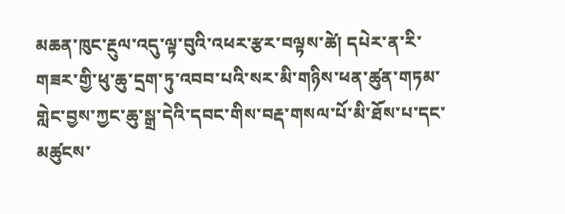མཆན་ཁུང་རྔུལ་འདུ་ལྟ་བུའི་འཕར་རྩར་བལྟས་ཚེ། དཔེར་ན་རི་གཟར་གྱི་ཕུ་ཆུ་དྲག་ཏུ་འབབ་པའི་སར་མི་གཉིས་ཕན་ཚུན་གཏམ་གླེང་བྱས་ཀྱང་ཆུ་སྒྲ་དེའི་དབང་གིས་བརྡ་གསལ་པོ་མི་ཐོས་པ་དང་མཚུངས་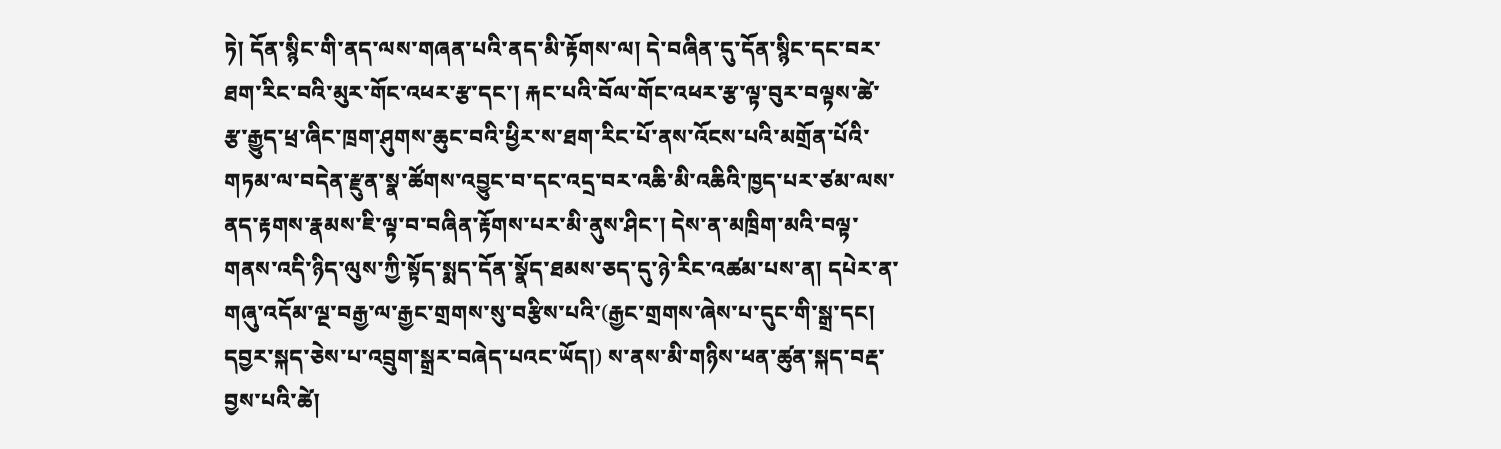ཏེ། དོན་སྙིང་གི་ནད་ལས་གཞན་པའི་ནད་མི་རྟོགས་ལ། དེ་བཞིན་དུ་དོན་སྙིང་དང་བར་ཐག་རིང་བའི་མུར་གོང་འཕར་རྩ་དང་། རྐང་པའི་བོལ་གོང་འཕར་རྩ་ལྟ་བུར་བལྟས་ཚེ་རྩ་རྒྱུད་ཕྲ་ཞིང་ཁྲག་ཤུགས་ཆུང་བའི་ཕྱིར་ས་ཐག་རིང་པོ་ནས་འོངས་པའི་མགྲོན་པོའི་གཏམ་ལ་བདེན་རྫུན་སྣ་ཚོགས་འབྱུང་བ་དང་འདྲ་བར་འཆི་མི་འཆིའི་ཁྱད་པར་ཙམ་ལས་ནད་རྟགས་རྣམས་ཇི་ལྟ་བ་བཞིན་རྟོགས་པར་མི་ནུས་ཤིང་། དེས་ན་མཁྲིག་མའི་བལྟ་གནས་འདི་ཉིད་ལུས་ཀྱི་སྟོད་སྨད་དོན་སྣོད་ཐམས་ཅད་དུ་ཉེ་རིང་འཚམ་པས་ན། དཔེར་ན་གཞུ་འདོམ་ལྔ་བརྒྱ་ལ་རྒྱང་གྲགས་སུ་བརྩིས་པའི་(རྒྱང་གྲགས་ཞེས་པ་དུང་གི་སྒྲ་དང། དབྱར་སྐད་ཅེས་པ་འབྲུག་སྒྲར་བཞེད་པའང་ཡོད།) ས་ནས་མི་གཉིས་ཕན་ཚུན་སྐད་བརྡ་བྱས་པའི་ཚེ།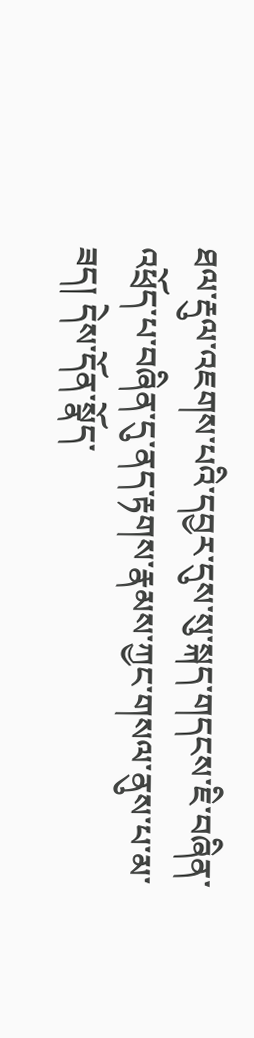ཐལ་རྡུལ་འཇགས་པའི་དབྱར་དུས་སུ་སྐད་གདངས་ཇི་བཞིན་འཕྲོད་པ་བཞིན་དུ་ནད་རྟགས་རྣམས་ཀྱང་གསལ་ནུས་པ་མ་ཟད། དེས་དོན་སྣོད་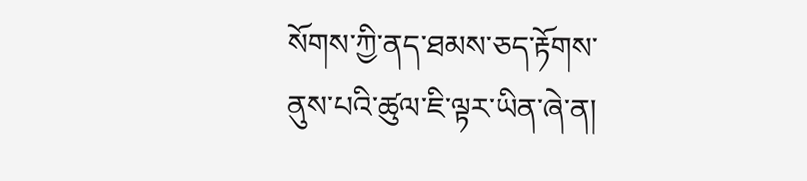སོགས་ཀྱི་ནད་ཐམས་ཅད་རྟོགས་ནུས་པའི་ཚུལ་ཇི་ལྟར་ཡིན་ཞེ་ན།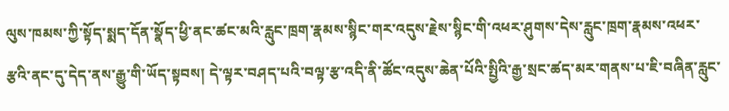ལུས་ཁམས་ཀྱི་སྟོད་སྨད་དོན་སྣོད་ཕྱི་ནང་ཚང་མའི་རླུང་ཁྲག་རྣམས་སྙིང་གར་འདུས་རྗེས་སྙིང་གི་འཕར་ཤུགས་དེས་རླུང་ཁྲག་རྣམས་འཕར་རྩའི་ནང་དུ་དེད་ནས་རྒྱུ་གི་ཡོད་སྟབས། དེ་ལྟར་བཤད་པའི་བལྟ་རྩ་འདི་ནི་ཚོང་འདུས་ཆེན་པོའི་སྤྱིའི་རྒྱ་སྲང་ཚད་མར་གནས་པ་ཇི་བཞིན་རླུང་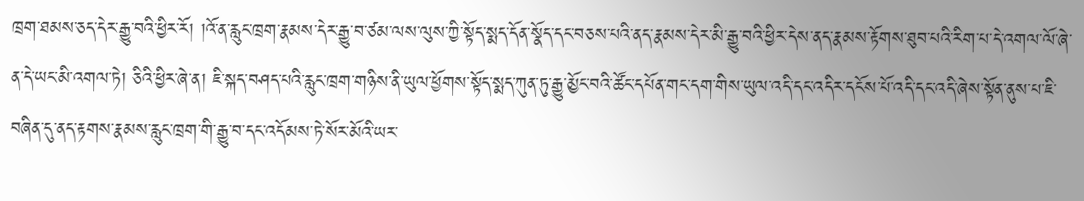ཁྲག་ཐམས་ཅད་དེར་རྒྱུ་བའི་ཕྱིར་རོ། །འོ་ན་རླུང་ཁྲག་རྣམས་དེར་རྒྱུ་བ་ཙམ་ལས་ལུས་ཀྱི་སྟོད་སྨད་དོན་སྣོད་དང་བཅས་པའི་ནད་རྣམས་དེར་མི་རྒྱུ་བའི་ཕྱིར་དེས་ནད་རྣམས་རྟོགས་ཐུབ་པའི་རིག་པ་དེ་འགལ་ལོ་ཞེ་ན་དེ་ཡང་མི་འགལ་ཏེ། ཅིའི་ཕྱིར་ཞེ་ན། ཇི་སྐད་བཤད་པའི་རླུང་ཁྲག་གཉིས་ནི་ཡུལ་ཕྱོགས་སྟོད་སྨད་ཀུན་ཏུ་རྒྱུ་མྱོང་བའི་ཚོང་དཔོན་གང་དག་གིས་ཡུལ་འདི་དང་འདིར་དངོས་པོ་འདི་དང་འདི་ཞེས་སྟོན་ནུས་པ་ཇི་བཞིན་དུ་ནད་རྟགས་རྣམས་རླུང་ཁྲག་གི་རྒྱུ་བ་དང་འདོམས་ཏེ་སོར་མོའི་ཡར་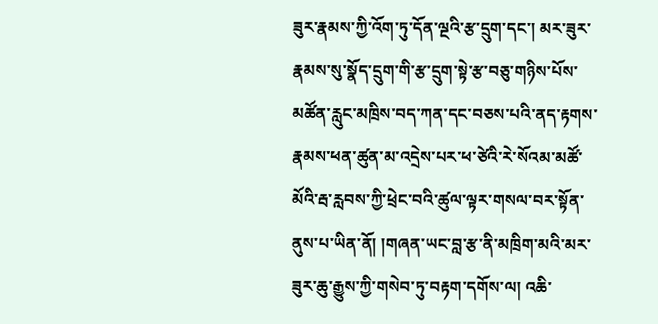ཟུར་རྣམས་ཀྱི་འོག་ཏུ་དོན་ལྔའི་རྩ་དྲུག་དང་། མར་ཟུར་རྣམས་སུ་སྣོད་དྲུག་གི་རྩ་དྲུག་སྟེ་རྩ་བཅུ་གཉིས་པོས་མཚོན་རླུང་མཁྲིས་བད་ཀན་དང་བཅས་པའི་ནད་རྟགས་རྣམས་ཕན་ཚུན་མ་འདྲེས་པར་ཕ་ཙེའི་རེ་སོའམ་མཚོ་མོའི་རྦ་རླབས་ཀྱི་ཕྲེང་བའི་ཚུལ་ལྟར་གསལ་བར་སྟོན་ནུས་པ་ཡིན་ནོ། །གཞན་ཡང་བླ་རྩ་ནི་མཁྲིག་མའི་མར་ཟུར་ཆུ་རྒྱུས་ཀྱི་གསེབ་ཏུ་བརྟག་དགོས་ལ། འཆི་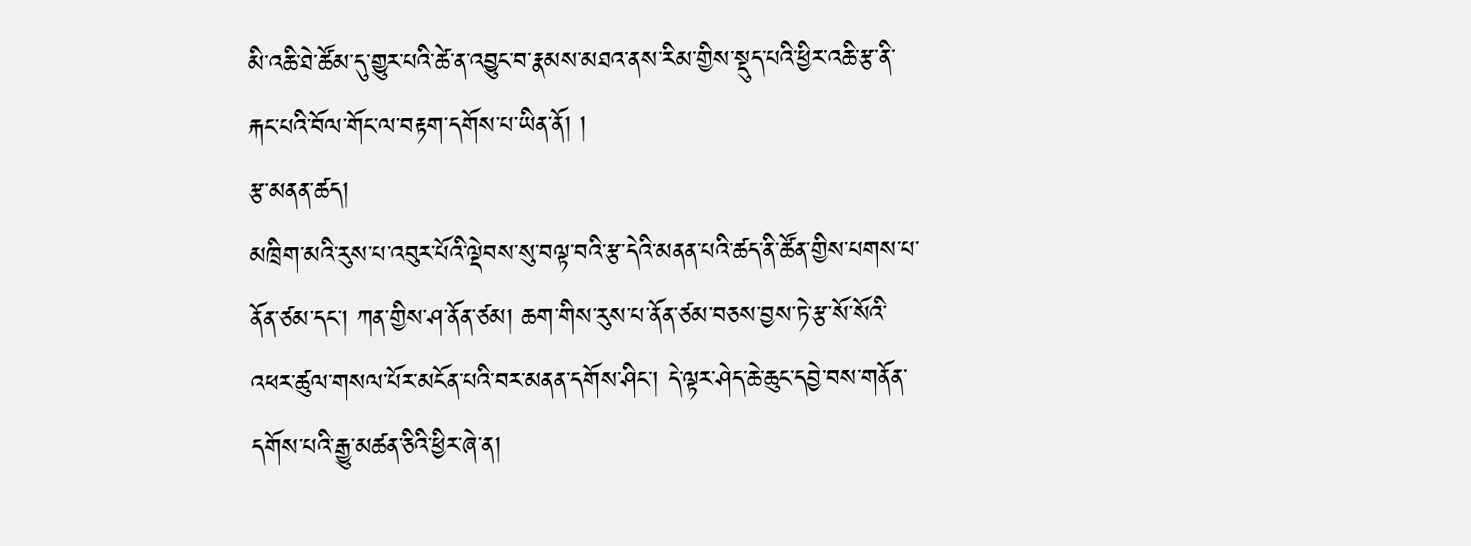མི་འཆི་ཐེ་ཚོམ་དུ་གྱུར་པའི་ཚེ་ན་འབྱུང་བ་རྣམས་མཐའ་ནས་རིམ་གྱིས་སྡུད་པའི་ཕྱིར་འཆི་རྩ་ནི་རྐང་པའི་བོལ་གོང་ལ་བརྟག་དགོས་པ་ཡིན་ནོ། །
རྩ་མནན་ཚད།
མཁྲིག་མའི་རུས་པ་འབུར་པོའི་ལྡེབས་སུ་བལྟ་བའི་རྩ་དེའི་མནན་པའི་ཚད་ནི་ཚོན་གྱིས་པགས་པ་ནོན་ཙམ་དང་། ཀན་གྱིས་ཤ་ནོན་ཙམ། ཆག་གིས་རུས་པ་ནོན་ཙམ་བཅས་བྱས་ཏེ་རྩ་སོ་སོའི་འཕར་ཚུལ་གསལ་པོར་མངོན་པའི་བར་མནན་དགོས་ཤིང་། དེ་ལྟར་ཤེད་ཆེ་ཆུང་དབྱེ་བས་གནོན་དགོས་པའི་རྒྱུ་མཚན་ཅིའི་ཕྱིར་ཞེ་ན།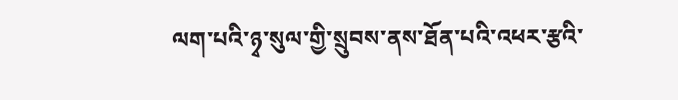ལག་པའི་ཉྭ་སུལ་གྱི་སྲུབས་ནས་ཐོན་པའི་འཕར་རྩའི་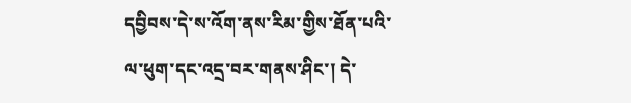དབྱིབས་དེ་ས་འོག་ནས་རིམ་གྱིས་ཐོན་པའི་ལ་ཕུག་དང་འདྲ་བར་གནས་ཤིང་། དེ་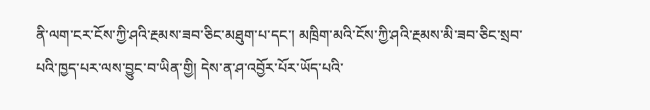ནི་ལག་ངར་ངོས་ཀྱི་ཤའི་རྔམས་ཟབ་ཅིང་མཐུག་པ་དང་། མཁྲིག་མའི་ངོས་ཀྱི་ཤའི་རྔམས་མི་ཟབ་ཅིང་སྲབ་པའི་ཁྱད་པར་ལས་བྱུང་བ་ཡིན་གྱི། དེས་ན་ཤ་འབྱོར་པོར་ཡོད་པའི་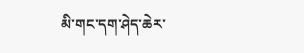མི་གང་དག་ཤེད་ཆེར་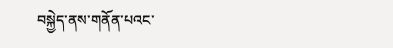བསྐྱེད་ནས་གནོན་པའང་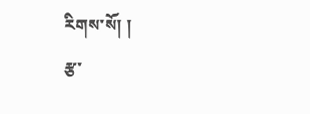རིགས་སོ། །
རྩ་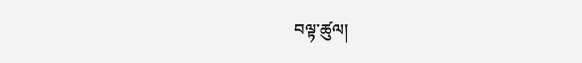བལྟ་ཚུལ།